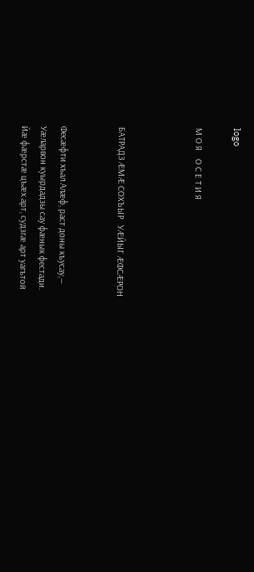logo

М О Я    О С Е Т И Я



БАТРАДЗ ÆМÆ СОХЪЫР   УÆЙЫГ ÆФСÆРОН


Фесæфти хъал Алæф, раст доны къусау,—
Уæларвон куырдадзы сау фæнык фестади.
Йæ фæрстæ цъæх арт, судзгæ арт уагътой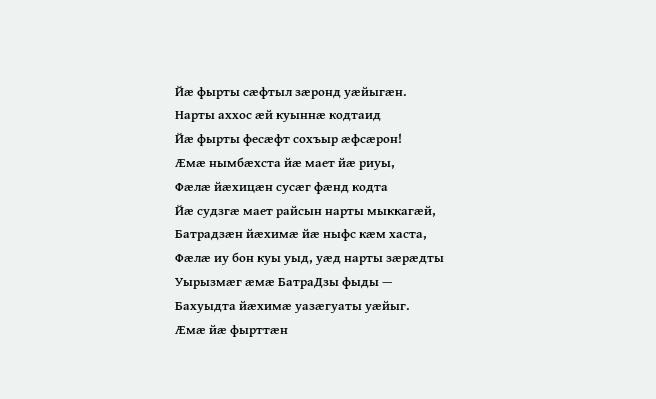Йæ фырты сæфтыл зæронд уæйыгæн.
Нарты аххос æй куыннæ кодтаид
Йæ фырты фесæфт сохъыр æфсæрон!
Æмæ нымбæхста йæ мает йæ риуы,
Фæлæ йæхицæн сусæг фæнд кодта
Йæ судзгæ мает райсын нарты мыккагæй,
Батрадзæн йæхимæ йæ ныфс кæм хаста,
Фæлæ иу бон куы уыд, уæд нарты зæрæдты
Уырызмæг æмæ БатраДзы фыды —
Бахуыдта йæхимæ уазæгуаты уæйыг.
Æмæ йæ фырттæн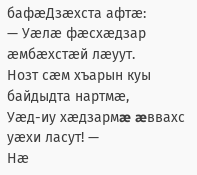бафæДзæхста афтæ:
— Уæлæ фæсхæдзар æмбæхстæй лæуут.
Нозт сæм хъарын куы байдыдта нартмæ,
Уæд-иу хæдзармæ æввахс уæхи ласут! —
Нæ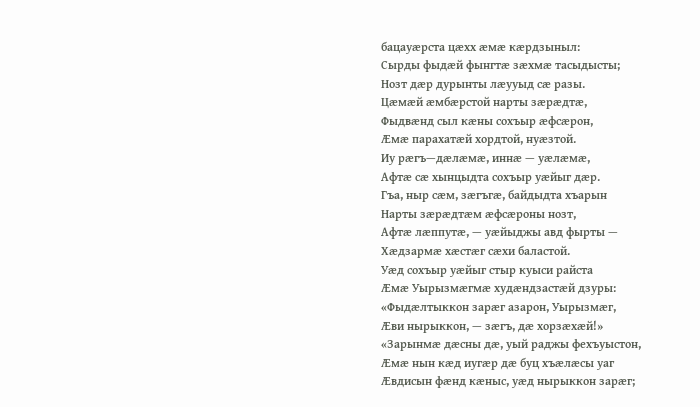бацауæрста цæхх æмæ кæрдзыныл:
Сырды фыдæй фынгтæ зæхмæ тасыдысты;
Нозт дæр дурынты лæууыд сæ разы.
Цæмæй æмбæрстой нарты зæрæдтæ,
Фыдвæнд сыл кæны сохъыр æфсæрон,
Æмæ парахатæй хордтой, нуæзтой.
Иу рæгъ—дæлæмæ, иннæ — уæлæмæ,
Афтæ сæ хынцыдта сохъыр уæйыг дæр.
Гъа, ныр сæм, зæгъгæ, байдыдта хъарын
Нарты зæрæдтæм æфсæроны нозт,
Афтæ лæппутæ, — уæйыджы авд фырты —
Хæдзармæ хæстæг сæхи баластой.
Уæд сохъыр уæйыг стыр куыси райста
Æмæ Уырызмæгмæ худæндзастæй дзуры:
«Фыдæлтыккон зарæг азарон, Уырызмæг,
Æви нырыккон, — зæгъ, дæ хорзæхæй!»
«Зарынмæ дæсны дæ, уый раджы фехъуыстон,
Æмæ нын кæд иугæр дæ буц хъæлæсы уаг
Æвдисын фæнд кæныс, уæд нырыккон зарæг;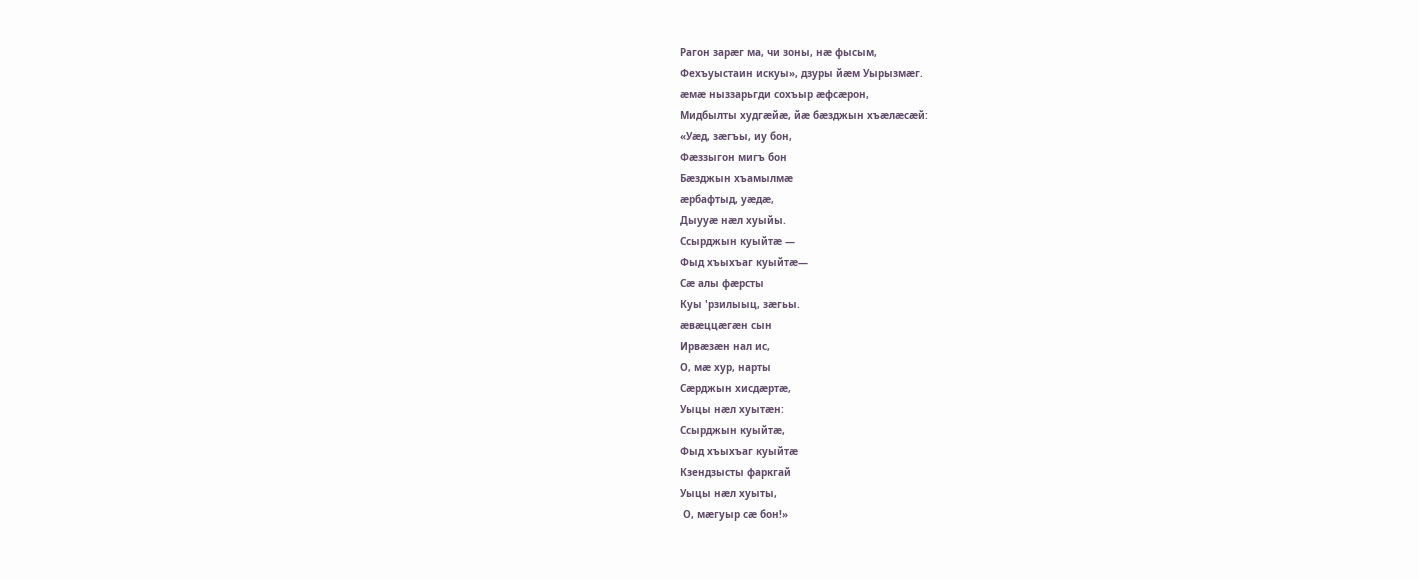Рагон зарæг ма, чи зоны, нæ фысым,
Фехъуыстаин искуы», дзуры йæм Уырызмæг.
æмæ ныззарьгди сохъыр æфсæрон,
Мидбылты худгæйæ, йæ бæзджын хъæлæсæй:
«Уæд, зæгъы, иу бон,
Фæззыгон мигъ бон
Бæзджын хъамылмæ
æрбафтыд, уæдæ,
Дыууæ нæл хуыйы.
Ссырджын куыйтæ —
Фыд хъыхъаг куыйтæ—
Сæ алы фæрсты
Куы 'рзилыыц, зæгьы.
æвæццæгæн сын
Ирвæзæн нал ис,
О, мæ хур, нарты
Сæрджын хисдæртæ,
Уыцы нæл хуытæн:
Ссырджын куыйтæ,
Фыд хъыхъаг куыйтæ
Кзендзысты фаркгай
Уыцы нæл хуыты,
 О, мæгуыр сæ бон!»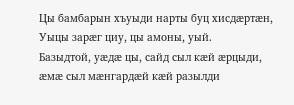Цы бамбарын хъуыди нарты буц хисдæртæн,
Уыцы зарæг циу, цы амоны, уый.
Базыдтой, уæдæ цы, сайд сыл кæй æрцыди,
æмæ сыл мæнгардæй кæй разылди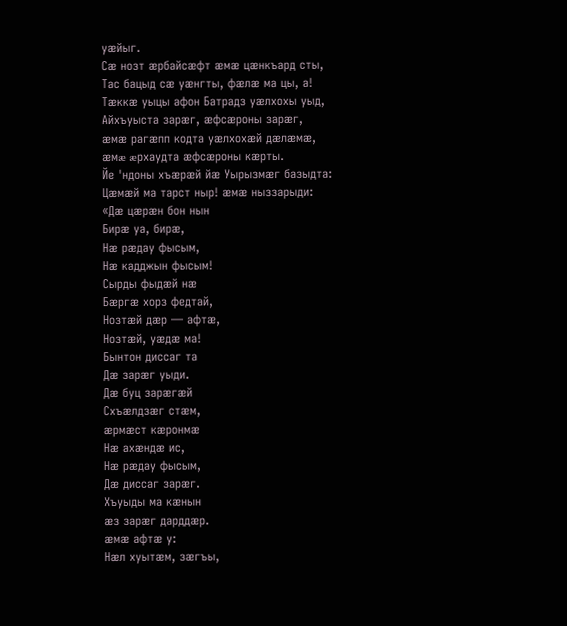уæйыг.
Сæ нозт æрбайсæфт æмæ цæнкъард сты,
Тас бацыд сæ уæнгты, фæлæ ма цы, а!
Тæккæ уыцы афон Батрадз уæлхохы уыд,
Айхъуыста зарæг, æфсæроны зарæг,
æмæ рагæпп кодта уæлхохæй дæлæмæ,
æмæ æрхаудта æфсæроны кæрты.
Йе 'ндоны хъæрæй йæ Уырызмæг базыдта:
Цæмæй ма тарст ныр! æмæ ныззарыди:
«Дæ цæрæн бон нын
Бирæ уа, бирæ,
Нæ рæдау фысым,
Нæ кадджын фысым!
Сырды фыдæй нæ
Бæргæ хорз федтай,
Нозтæй дæр — афтæ,
Нозтæй, уæдæ ма!
Бынтон диссаг та
Дæ зарæг уыди.
Дæ буц зарæгæй
Схъæлдзæг стæм,
æрмæст кæронмæ
Нæ ахæндæ ис,
Нæ рæдау фысым,
Дæ диссаг зарæг.
Хъуыды ма кæнын
æз зарæг дарддæр.
æмæ афтæ у:
Нæл хуытæм, зæгъы,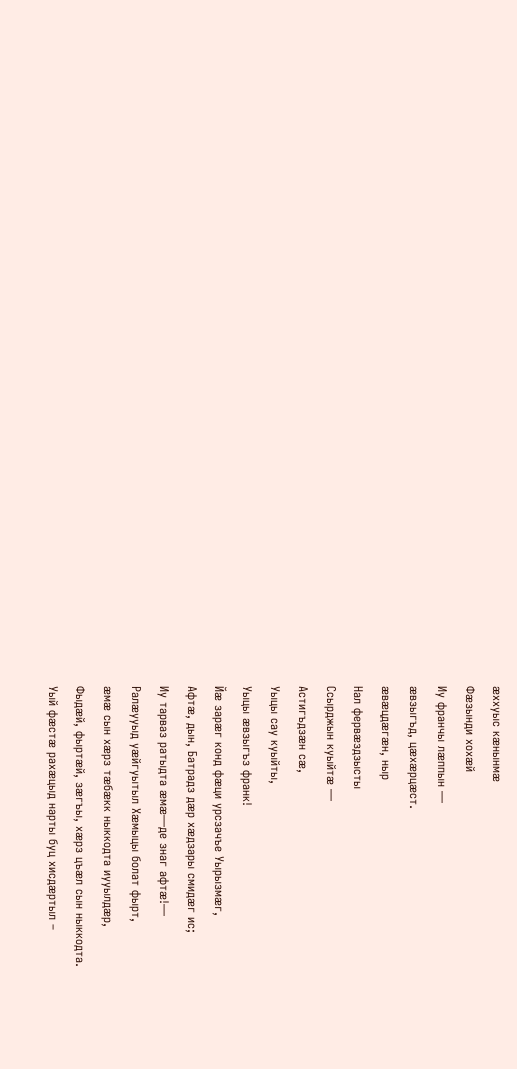æххуыс кæнынмæ
Фæзынди хохæй
Иу франчы лæппын —
æвзыгъд, цæхæрцæст.
æвæцдæгæн, ныр
Нал фервæздзысты
Ссырджын куыйтæ —
Астигъдзæн сæ,
Уыцы сау куыйты,
Уыцы æвзыгъз франк!
Йæ зарæг конд фæци урсзачъе Уырызмæг,
Афтæ, дын, Батрадз дæр хæдзары смидæг ис;
Иу тарваз ратыдта æмæ—де знаг афтæ!—
Ралæууыд уæйгуытыл Хæмыцы болат фырт,
æмæ сын хæрз тæбæкк ныккодта иууылдæр,
Фыдæй, фыртæй, зæгъы, хæрз цъæл сын ныккодта.
Уый фæстæ рахæцыд нарты буц хисдæртыл –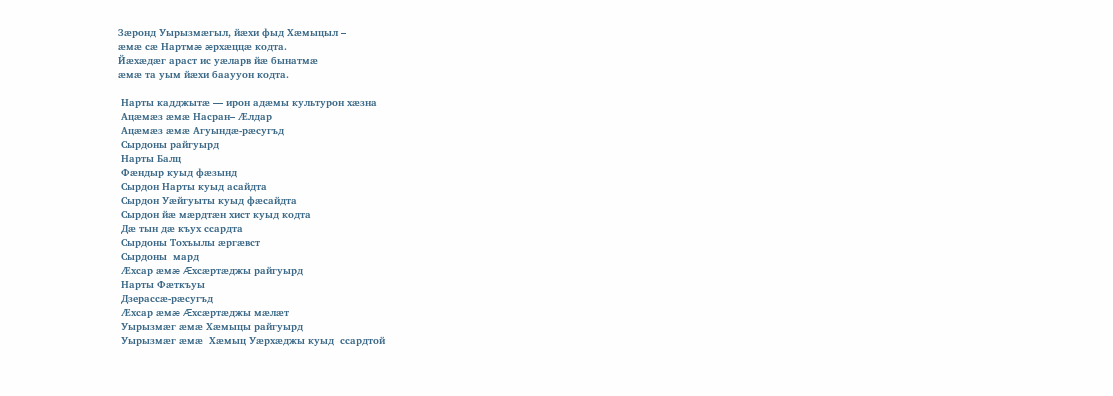Зæронд Уырызмæгыл, йæхи фыд Хæмыцыл –
æмæ сæ Нартмæ æрхæццæ кодта.
Йæхæдæг араст ис уæларв йæ бынатмæ
æмæ та уым йæхи бааууон кодта.

 Нарты кадджытæ — ирон адæмы культурон хæзна
 Ацæмæз æмæ Насран– Æлдар
 Ацæмæз æмæ Агуындæ-рæсугъд
 Сырдоны райгуырд
 Нарты Балц
 Фæндыр куыд фæзынд
 Сырдон Нарты куыд асайдта
 Сырдон Уæйгуыты куыд фæсайдта
 Сырдон йæ мæрдтæн хист куыд кодта
 Дæ тын дæ къух ссардта
 Сырдоны Тохъылы æргæвст
 Сырдоны  мард
 Æхсар æмæ Æхсæртæджы райгуырд
 Нарты Фæткъуы
 Дзерассæ-рæсугъд
 Æхсар æмæ Æхсæртæджы мæлæт
 Уырызмæг æмæ Хæмыцы райгуырд
 Уырызмæг æмæ  Хæмыц Уæрхæджы куыд  ссардтой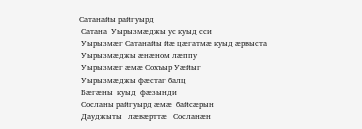Сатанайы райгуырд
 Сатана  Уырызмæджы ус куыд сси
 Уырызмæг Сатанайы йæ цæгатмæ куыд æрвыста
 Уырызмæджы æнæном лæппу
 Уырызмæг æмæ Сохъыр Уæйыг
 Уырызмæджы фæстаг балц
 Бæгæны  куыд  фæзынди
 Сосланы райгуырд æмæ  байсæрын
 Дауджыты   лæвæрттæ   Сосланæн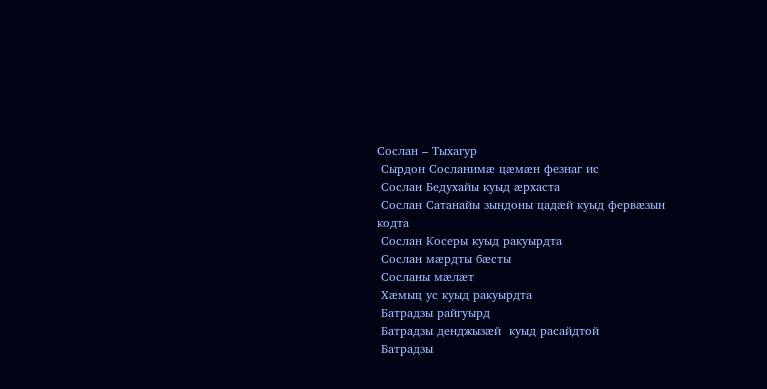Сослан – Тыхагур
 Сырдон Сосланимæ цæмæн фезнаг ис
 Сослан Бедухайы куыд æрхаста
 Сослан Сатанайы зындоны цадæй куыд фервæзын кодта
 Сослан Косеры куыд ракуырдта
 Сослан мæрдты бæсты
 Сосланы мæлæт
 Хæмыц ус куыд ракуырдта
 Батрадзы райгуырд
 Батрадзы денджызæй  куыд расайдтой
 Батрадзы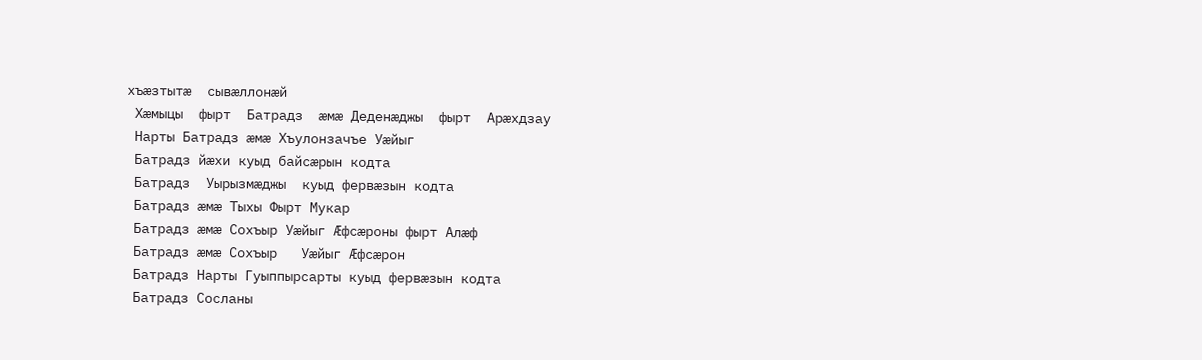хъæзтытæ  сывæллонæй
 Хæмыцы  фырт  Батрадз  æмæ Деденæджы  фырт  Арæхдзау
 Нарты Батрадз æмæ Хъулонзачъе Уæйыг
 Батрадз йæхи куыд байсæрын кодта
 Батрадз  Уырызмæджы  куыд фервæзын кодта
 Батрадз æмæ Тыхы Фырт Мукар
 Батрадз æмæ Сохъыр Уæйыг Æфсæроны фырт Алæф
 Батрадз æмæ Сохъыр   Уæйыг Æфсæрон
 Батрадз Нарты Гуыппырсарты куыд фервæзын кодта
 Батрадз Сосланы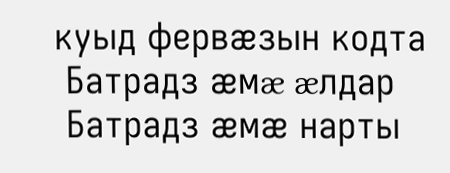куыд фервæзын кодта
 Батрадз æмæ æлдар
 Батрадз æмæ нарты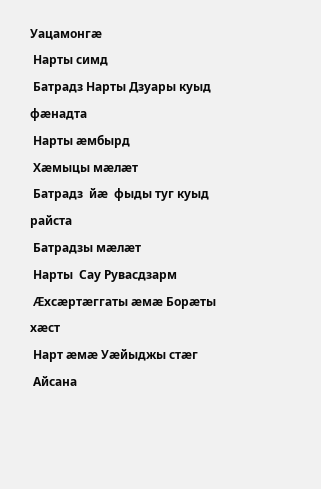Уацамонгæ
 Нарты симд
 Батрадз Нарты Дзуары куыд фæнадта
 Нарты æмбырд
 Хæмыцы мæлæт
 Батрадз  йæ  фыды туг куыд райста
 Батрадзы мæлæт
 Нарты  Сау Рувасдзарм
 Æхсæртæггаты æмæ Борæты хæст
 Нарт æмæ Уæйыджы стæг
 Айсана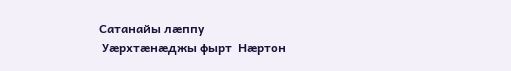Сатанайы лæппу
 Уæрхтæнæджы фырт  Нæртон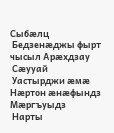Сыбæлц
 Бедзенæджы фырт чысыл Арæхдзау
 Сæууай
 Уастырджи æмæ Нæртон æнæфындз Мæргъуыдз
 Нарты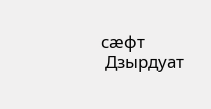сæфт
 Дзырдуат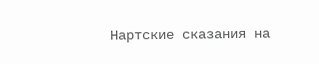Нартские сказания на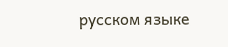русском языке